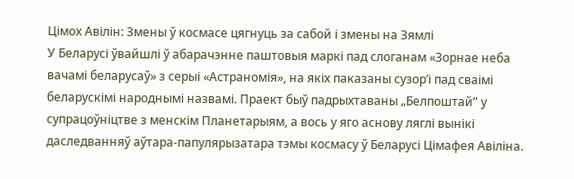Цімох Авілін: Змены ў космасе цягнуць за сабой і змены на Зямлі
У Беларусі ўвайшлі ў абарачэнне паштовыя маркі пад слоганам «Зорнае неба вачамі беларусаў» з серыі «Астраномія», на якіх паказаны сузор’і пад сваімі беларускімі народнымі назвамі. Праект быў падрыхтаваны „Белпоштай” у супрацоўніцтве з менскім Планетарыям, а вось у яго аснову ляглі вынікі даследванняў аўтара-папулярызатара тэмы космасу ў Беларусі Цімафея Авіліна.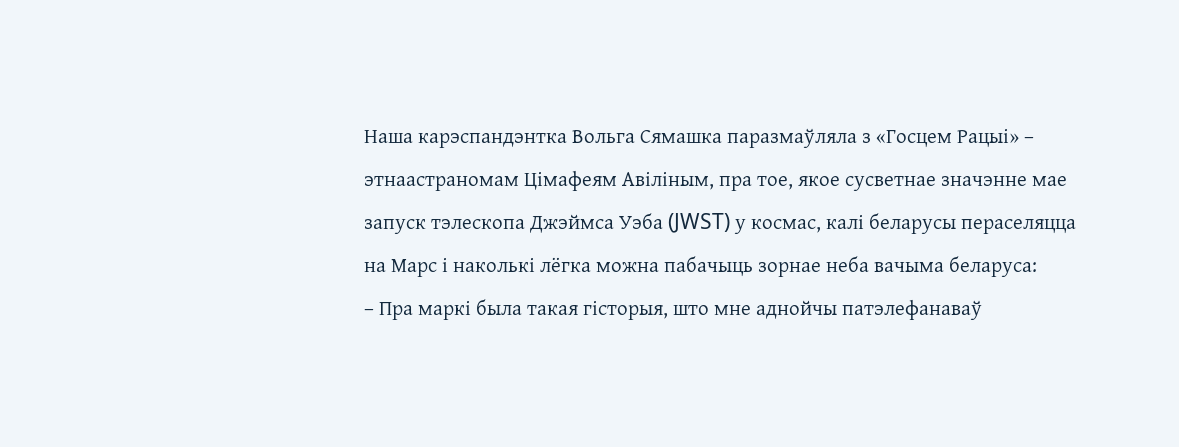Наша карэспандэнтка Вольга Сямашка паразмаўляла з «Госцeм Рацыі» – этнаастраномам Цімафеям Авіліным, пра тое, якое сусветнае значэнне мае запуск тэлескопа Джэймса Уэба (JWST) у космас, калі беларусы пераселяцца на Марс і наколькі лёгка можна пабачыць зорнае неба вачыма беларуса:
– Пра маркі была такая гісторыя, што мне аднойчы патэлефанаваў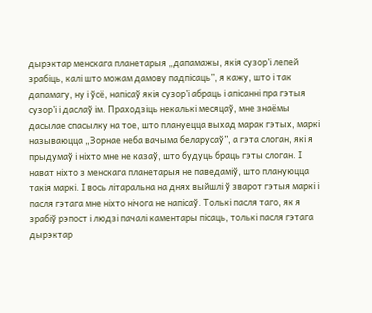дырэктар менскага планетарыя „дапамажы, якія сузор’і лепей зрабіць, калі што можам дамову падпісаць”, я кажу, што і так дапамагу, ну і ўсё, напісаў якія сузор’і абраць і апісанні пра гэтыя сузор’і і даслаў ім. Праходзіць некалькі месяцаў, мне знаёмы дасылае спасылку на тое, што плануецца выхад марак гэтых, маркі называюцца „Зорнае неба вачыма беларусаў”, а гэта слоган, які я прыдумаў і ніхто мне не казаў, што будуць браць гэты слоган. І нават ніхто з менскага планетарыя не паведаміў, што плануюцца такія маркі. І вось літаральна на днях выйшлі ў зварот гэтыя маркі і пасля гэтага мне ніхто нічога не напісаў. Толькі пасля таго, як я зрабіў рэпост і людзі пачалі каментары пісаць, толькі пасля гэтага дырэктар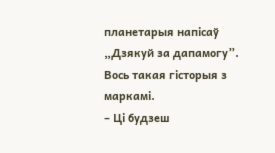планетарыя напісаў „Дзякуй за дапамогу”. Вось такая гісторыя з маркамі.
– Ці будзеш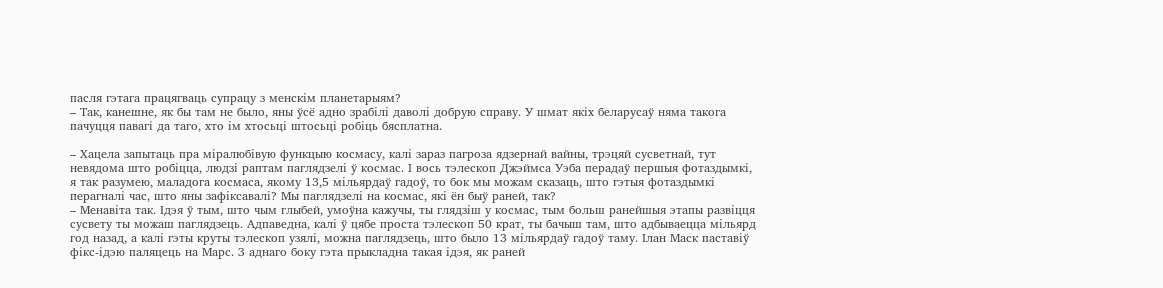пасля гэтага працягваць супрацу з менскім планетарыям?
– Так, канешне, як бы там не было, яны ўсё адно зрабілі даволі добрую справу. У шмат якіх беларусаў няма такога пачуцця павагі да таго, хто ім хтосьці штосьці робіць бясплатна.

– Хацела запытаць пра міралюбівую функцыю космасу, калі зараз пагроза ядзернай вайны, трэцяй сусветнай, тут невядома што робіцца, людзі раптам паглядзелі ў космас. І вось тэлескоп Джэймса Уэба перадаў першыя фотаздымкі, я так разумею, маладога космаса, якому 13,5 мільярдаў гадоў, то бок мы можам сказаць, што гэтыя фотаздымкі перагналі час, што яны зафіксавалі? Мы паглядзелі на космас, які ён быў раней, так?
– Менавіта так. Ідэя ў тым, што чым глыбей, умоўна кажучы, ты глядзіш у космас, тым больш ранейшыя этапы развіцця сусвету ты можаш паглядзець. Адпаведна, калі ў цябе проста тэлескоп 50 крат, ты бачыш там, што адбываецца мільярд год назад, а калі гэты круты тэлескоп узялі, можна паглядзець, што было 13 мільярдаў гадоў таму. Ілан Маск паставіў фікс-ідэю паляцець на Марс. З аднаго боку гэта прыкладна такая ідэя, як раней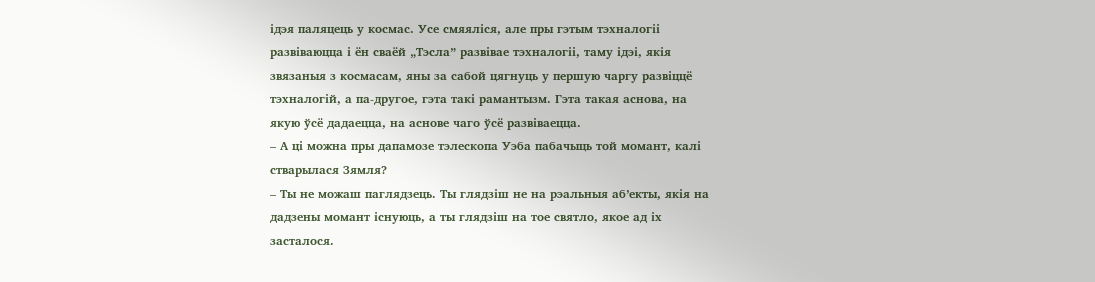ідэя паляцець у космас. Усе смяяліся, але пры гэтым тэхналогіі развіваюцца і ён сваёй „Тэсла” развівае тэхналогіі, таму ідэі, якія звязаныя з космасам, яны за сабой цягнуць у першую чаргу развіццё тэхналогій, а па-другое, гэта такі рамантызм. Гэта такая аснова, на якую ўсё дадаецца, на аснове чаго ўсё развіваецца.
– А ці можна пры дапамозе тэлескопа Уэба пабачыць той момант, калі стварылася Зямля?
– Ты не можаш паглядзець. Ты глядзіш не на рэальныя аб’екты, якія на дадзены момант існуюць, а ты глядзіш на тое святло, якое ад іх засталося.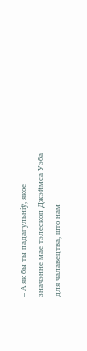– А як бы ты падагульніў, якое значэнне мае тэлескоп Джэймса Уэба для чалавецтва, што нам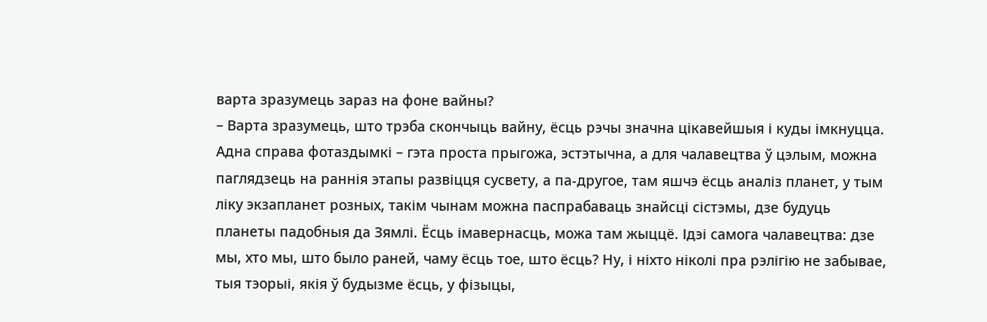варта зразумець зараз на фоне вайны?
– Варта зразумець, што трэба скончыць вайну, ёсць рэчы значна цікавейшыя і куды імкнуцца. Адна справа фотаздымкі – гэта проста прыгожа, эстэтычна, а для чалавецтва ў цэлым, можна паглядзець на раннія этапы развіцця сусвету, а па-другое, там яшчэ ёсць аналіз планет, у тым ліку экзапланет розных, такім чынам можна паспрабаваць знайсці сістэмы, дзе будуць планеты падобныя да Зямлі. Ёсць імавернасць, можа там жыццё. Ідэі самога чалавецтва: дзе мы, хто мы, што было раней, чаму ёсць тое, што ёсць? Ну, і ніхто ніколі пра рэлігію не забывае, тыя тэорыі, якія ў будызме ёсць, у фізыцы,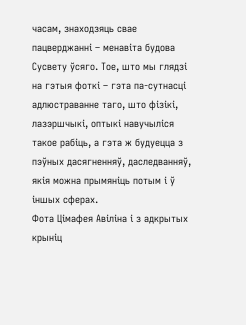часам, знаходзяць свае пацверджанні – менавіта будова Сусвету ўсяго. Тое, што мы глядзі на гэтыя фоткі – гэта па-сутнасці адлюстраванне таго, што фізікі, лазэршчыкі, оптыкі навучыліся такое рабіць, а гэта ж будуецца з пэўных дасягненняў, даследванняў, якія можна прымяніць потым і ў іншых сферах.
Фота Цімафея Авіліна і з адкрытых крыніц